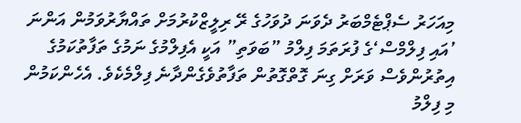މިއަހަރު ސެޕްޓެމްބަރު ދެވަނަ ދުވަހުގެ ރޭ ރިލީޒްކުރުމަށް ތައްޔާރުވަމުން އަންނަ ’އައި ފިލްމްސް‘ގެ ފުރަތަމަ ފިލްމު ”ބަވަތި” އަކީ އެފިލްމުގެ ނަމުގެ ތަފާތުކަމުގެ އިތުރުންވެސް ވަރަށް ގިނަ ގޮތްގޮތުން ތަފާތުވެގެންދާނެ ފިލްމެކެވެ. އެހެންކަމުން މި ފިލްމު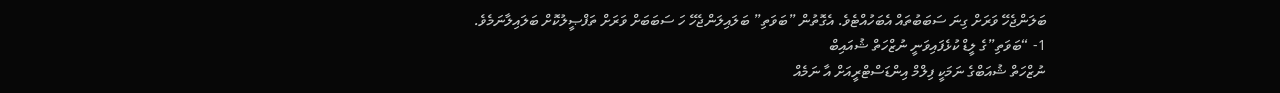ބަލަންޖެހޭ ވަރަށް ގިނަ ސަބަބުތައް އެބަހުއްޓެވެ. އެގޮތުން ”ބަވަތި” ބަލައިލަންޖެހޭ ހަ ސަބަބަށް ވަރަށް ތަފްޞީލުކޮށް ބަލައިލާނަމެވެ.
1- “ބަވަތި”ގެ ލީޑް ކުޅެފައިވަނީ ނުޒްހަތް ޝުއައިބް
ނުޒްހަތް ޝުއަބްގެ ނަމަކީ ފިލްމް އިންޑަސްޓްރީއަށް އާ ނަމެއް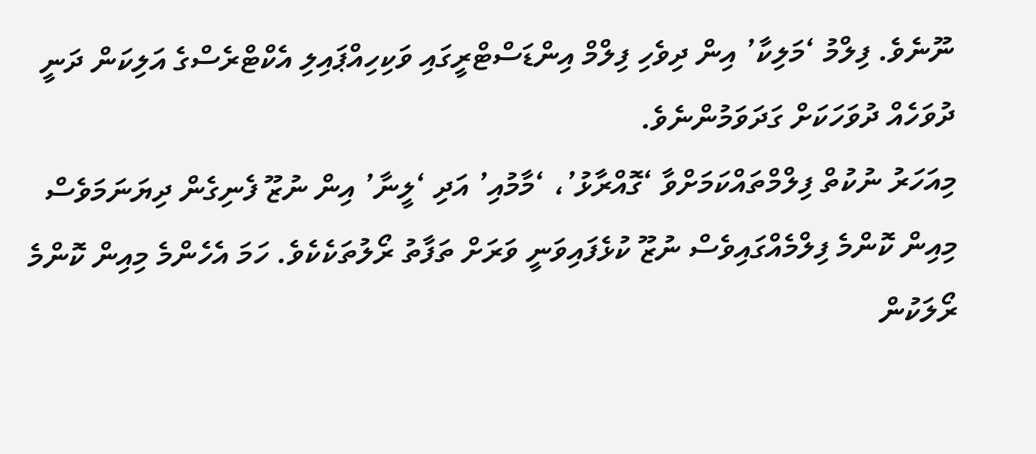ނޫނެވެ. ފިލްމު ‘މަލިކާ’ އިން ދިވެހި ފިލްމް އިންޑަސްޓްރީގައި ވަކިހިއްޕައިލި އެކްޓްރެސްގެ އަލިކަން ދަނީ ދުވަހެއް ދުވަހަކަށް ގަދަވަމުންނެވެ.
މިއަހަރު ނުކުތް ފިލްމްތައްކަމަށްވާ ‘ގޮއްރާޅު’، ‘މާމުއި’ އަދި ‘ލީނާ’ އިން ނުޒޫ ފެނިގެން ދިޔަނަމަވެސް މިއިން ކޮންމެ ފިލްމެއްގައިވެސް ނުޒޫ ކުޅެފައިވަނީ ވަރަށް ތަފާތު ރޯލުތަކެކެވެ. ހަމަ އެހެންމެ މިއިން ކޮންމެ ރޯލަކުން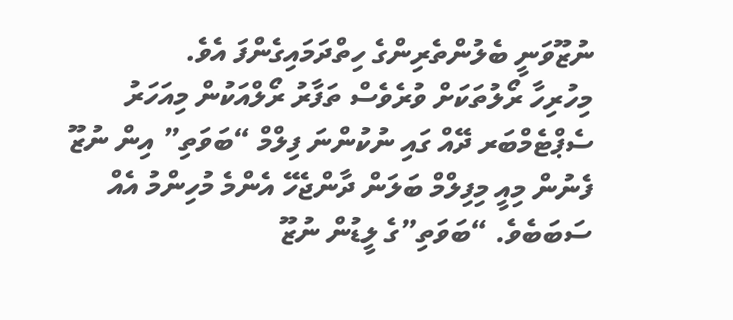ނުޒޫވަނީ ބެލުންތެރިންގެ ހިތްދަމައިގެންފަ އެވެ.
މިހުރިހާ ރޯލުތަކަށް ވުރެވެސް ތަފާރު ރޯލްއަކުން މިއަހަރު ސެޕްޓެމްބަރ ދޭއް ގައި ނުކުންނަ ފިލްމް “ބަވަތި” އިން ނުޒޫ ފެނުން މިއީ މިފިލްމް ބަލަން ދާންޖެހޭ އެންމެ މުހިންމު އެއް ސަބަބެވެ. “ބަވަތި”ގެ ލީޑުން ނުޒޫ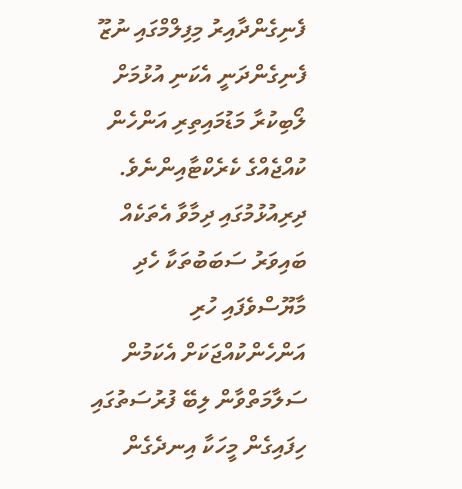ފެނިގެންދާއިރު މިފިލްމްގައި ނުޒޫ ފެނިގެންދަނީ އެކަނި އުޅުމަށް ލޯބިކުރާ މަޑުމައިތިރި އަންހެން ކުއްޖެއްގެ ކެރެކްޓާއިންނެވެ.
ދިރިއުޅުމުގައި ދިމާވާ އެތަކެއް ބައިވަރު ސަބަބުތަކާ ހެދި މާޔޫސްވެފައި ހުރި އަންހެންކުއްޖަކަށް އެކަމުން ސަލާމަތްވާން ލިބޭ ފުރުސަތުގައި ހިފައިގެން މީހަކާ އިނދެގެން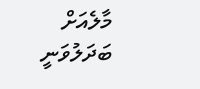މާލެއަށް ބަދަލުވަނީ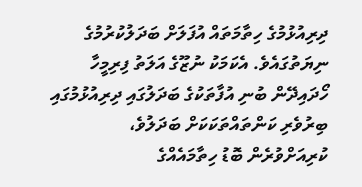ދިރިއުޅުމުގެ ހިތާމަތައް އުފަލަށް ބަދަލުކުރުމުގެ ނިޔަތުގައެވެ. އެކަމަކު ނުޒޫގެ އަލަތު ފިރިމީހާ ހޯދައިދޭން ބުނި އުފާތަކުގެ ބަދަލުގައި ދިރިއުޅުމުގައި ބިރުވެރި ކަންތައްތަކަކަށް ބަދަލުވެ، ކުރިއަށްވުރެން ބޮޑު ހިތާމައެއްގެ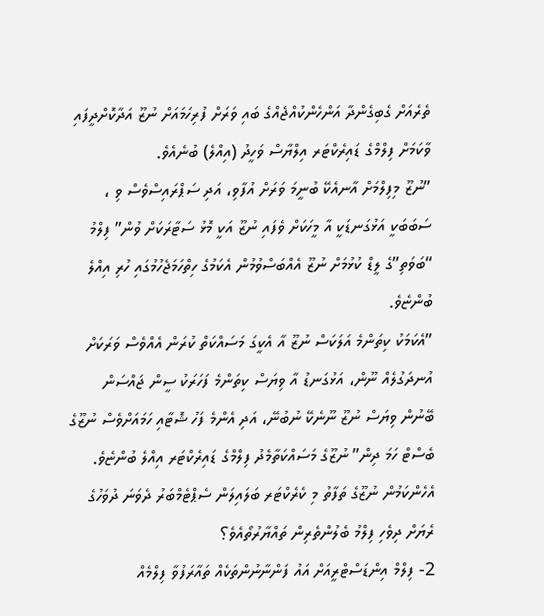ތެރެއަށް ގެބިގެންދާ އަންހެންކުއްޖެއްގެ ބައި ވަރަށް ފުރިހަމައަށް ނުޒޫ އަދާކޮށްދީފައި ވާކަމަށް ފިލްމްގެ ޑައިރެކްޓަރ އިލްޔާސް ވަހީދު (އިއްލެ) ބުނެއެވެ.
”ނުޒޫ މިފިލްމަށް އާނއެކޭ ބުނީމަ ވަރަށް އުފާވި، އަދި ސަޕްރައިސްވެސް ވި ، ސަބަބަކީ އަޅުގަނޑަކީ އާ މީހަކަށް ވެފައި ނުޒޫ އަކީ މޮޅު ސަޓާރަކަށް ވުން” ފިލްމު “ބަވަތި”ގެ ލީޑް ކުޅުމަށް ނުޒޫ އެއްބަސްވުމުން އެކަމުގެ ހިތްހަމަޖެހުމުގައި ހުރި އިއްލެ ބުންޏެވެ.
”އެކަމަކު ކިތަންމެ އަލަކަސް ނުޒޫ އާ އެކީގަ މަސައްކަތް ކުރަން އެއްވެސް ވަރަކަށް އުނދަގުލެއް ނޫން، އަޅުގަނޑު އާ ވިޔަސް ކިތަންމެ ފަހަރަކު ސީން ޖައްސަން ބޭނުން ވިޔަސް ނުޒޫ ނޫނެކޭ ނުބުނޭ، އަދި އެންމެ ފަހު ޝޮޓާއި ހަމައަށްވެސް ނުޒޫގެ ބެސްޓް ހަމަ ދިން” ނުޒޫގެ މަސައްކަތާމެދު ފިލްމްގެ ޑައިރެކްޓަރ އިއްލެ ބުންޏެވެ.
އެހެންކަމުން ނުޒޫގެ ތަފާތު މި ކެރެކްޓަރ ބަލައިލަން ސެޕްޓެމްބަރު ދެވަނަ ދުވަހުގެ ރެޔަށް ދިވެހި ފިލްމު ބެލުންތެރިން ތައްޔާރުތޯއެވެ؟
2- ފިލްމް އިންޑަސްޓްރީއަށް އައު ފަންނާނުންތަކެއް ތައާރަފުވާ ފިލްމެއް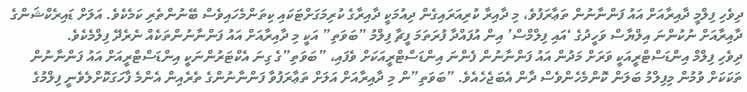ދިވެހި ފިލްމީ ދާއިރާއަށް އައު ފަންނާނުން ތަޢާރަފުވެ، މި ދާއިރާ ކުރިއަރައިގެން ދިއުމަކީ ދާއިރާގެ ކުރިމަގަށްޓަކައި ކިތަންމެހައިވެސް ބޭނުންތެރި ކަމެކެވެ. އަލަށް ޑައިރެކްޝަންގެ ދާއިރާއަށް ނުކުންނަ އިލްޔާސް ވަހީދުގެ ‘އައި ފިލްމްސް’ އިން އުފައްދާ ފުރަތަމަ ފީޗާ ފިލްމު ”ބަވަތި” އަކީ މި ދާއިރާއަށް އައު ފަންނާނުންތަކެއް ނެރެދޭ ފިލްމެކެވެ.
ދިވެހި ފިލްމް އިންޑަސްޓްރީއަކީ ވަރަށް މަދުން އައު ފަންނާނުން ފެންނަ އިންޑަސްޓްރީއަކަށް ވެފައި، ”ބަވަތި”ގެ ގިނަ އެކްޓަރުންނަކީ އިންޑަސްޓްރީއަށް އައު ފަންނާނުން ތަކަކަށް ވުމުން މިފިލްމު ބަލަން ކޮންމެހެންވެސް ދާން އެބަޖެހެއެވެ. ”ބަވަތި”ން މި ދާއިރާއަށް އަލަށް ތަޢާރަފުވާ ފަންނާނުންގެ ތެރެއިން އެންމެ ފާހަގަކޮށްލެވެނީ ފިލްމުގެ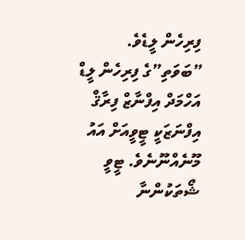ފިރިހެން ލީޑެވެ.
”ބަވަތި”ގެ ފިރިހެން ލީޑް އަހްމަދް އިފްނާޒް ފިރާޤް
އިފްނަޒަކީ ޓީވީއަށް އައު މޫނެއްނޫނެވެ. ޓީވީ ޝޯތަކުންނާ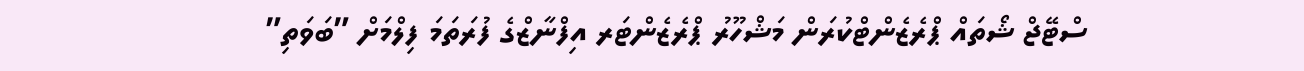ސްޓޭޖް ޝޯތައް ޕްރެޒެންޓްކުރަން މަޝްހޫރު ޕްރެޒެންޓަރ އިފްނާޒްގެ ފުރަތަމަ ފިލްމަށް ”ބަވަތި”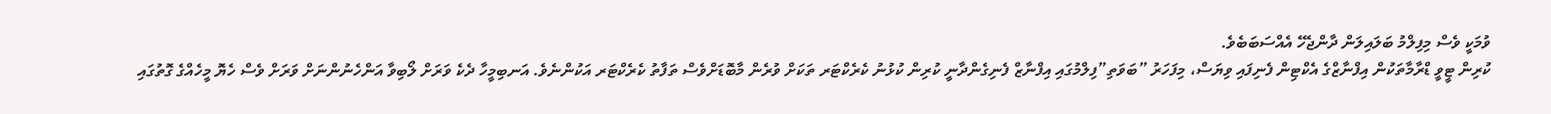ވުމަކީ ވެސް މިފިލްމު ބަލައިލަން ދާންޖެހޭ އެއްސަބަބެވެ.
ކުރިން ޓީވީ ޑްރާމާތަކުން އިފްނާޒްގެ އެކްޓިން ފެނިފައި ވިޔަސް، މިފަހަރު ”ބަވަތި”ފިލްމުގައި އިފްނާޒް ފެނިގެންދާނީ ކުރިން ކުޅުނު ކެރެކްޓަރ ތަކަށް ވުރެން މާބޮޑަށްވެސް ތަފާތު ކެރެކްޓަރ އަކުންނެވެ. އަނބިމީހާ ދެކެ ވަރަށް ލޯބިވާ އަންހެނުންނަށް ވަރަށް ވެސް ހެޔޮ މީހެއްގެ ގޮތުގައި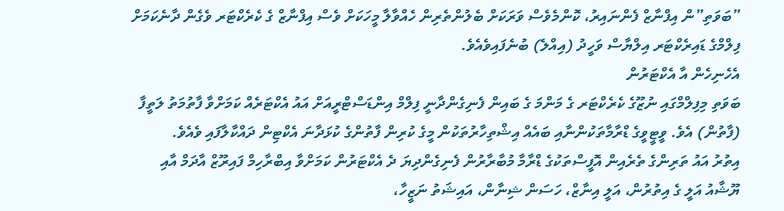”ބަވަތި”ން އިފްނާޒް ފެންނައިރު، ކޮންމެވެސް ވަރަކަށް ބެލުންތެރިން ހެއްވާލާ މީހަކަށް ވެސް އިފްނާޒް ގެ ކެރެކްޓަރ ވެގެން ދާނެކަމަށް ފިލްމްގެ ޑައިރެކްޓަރ އިލްޔާސް ވަހީދު (އިއްލެ) ބުނެފައިވެއެވެ.
އެހެނިހެން އާ އެކްޓަރުން
ބަވަތި މިފިލްމްގައި ނުޒޫގެ ކެރެކްޓަރ ގެ މަންމަ ގެ ބައިން ފެނިގެންދާނީ ފިލްމް އިންޑަސްޓްރީއަށް އައު އެކްޓަރެއް ކަމަށްވާ ފާތުމަތު ލަތީފާ (ފާތުން) އެވެ. ވީޓީވީގެ ޑްރާމާތަކުންނާއި ބައެއް އިޝްތިހާރުތަކުން މީގެ ކުރިން ފާތުންގެ ކުޅަދާނަ އެކްޓިން ދައްކާލާފައި ވެއެވެ.
އިތުރު އައު ތަރިންގެ ތެރެއިން އޮފީސްތަކުގެ ޑްރާމާ މުބާރާރުން ފެނިގެންދިޔަ ދެ އެކްޓަރުން ކަމަށްވާ އިބްރާހިމް ފައިރޫޒް އާދަމް އާއި ޔޫޝާއު އަލީ ގެ އިތުރުން، އަލީ އިނާޒް، ހަސަން ޝިނާން، އައިޝަތު ނަޒީހާ،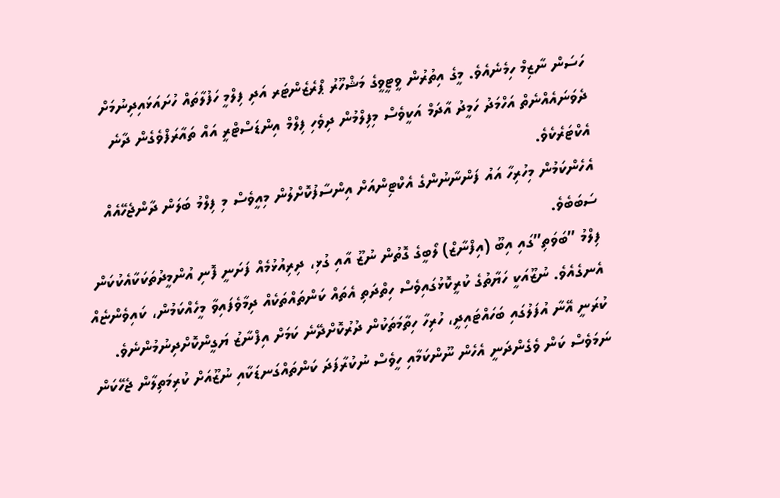ހަސަން ނާޒިމް ހިމެނެއެވެ. މީގެ އިތުރުން ވީޓީވީގެ މަޝްހޫރު ޕްރެޒެންޓަރ އަދި ފިލްމީ ހަފުލާތައް ހުށައަޅައިދިނުމަށް ދެވަނައެއްނެތް އަހްމަދު ހަމީދު އާދަމް އަކީވެސް މިފިލްމުން ދިވެހި ފިލްމް އިންޑަސްޓްރީ އައް ތައާރަފްވެގެން ދާނެ އެކްޓަރެކެވެ.
އެހެންކަމުން މިހުރިހާ އައު ފަންނާނުންގެ އެކްޓިންއަށް އިންސާފުކޮށްލުން މިއީވެސް މި ފިލްމު ބަލަން ދާންޖެހޭއެއް ސަބަބެވެ.
ފިލްމު ”ބަވަތި”ގައި އިބޫ (އިފްނާޒް) ލޯބީގެ ގޮތުން ނުޒޫ އާއި ގުޅި، ދިރިއުޅުމެއް ފަށަނީ ފޮނި އުންމީދުތަކަކާއެކުކަން އެނގެއެވެ. ނުޒޫއަކީ ހަޔާތުގެ ކުރީކޮޅުގައިވެސް ހިތްދަތި އެތައް ކަންތައްތަކެއް ދިމާވެފައިވާ މީހެއްކަމުން، ކައިވެންޏެއް ކުރަނީ އޭނާ އުފަލުގައި ބަހައްޓައިދީ، ހުރިހާ ހިތާމަތަކުން ދުރުކޮށްދޭނެ ކަމަށް އިފްނާޒު ޔަގީންކޮށްދިނުމުންނެވެ. ނަމަވެސް ކަން ވެގެންދަނީ އެހެން ނޫންކަމާއި ހީވެސް ނުކުރާފަދަ ކަންތައްގަނޑަކާއި ނުޒޫއަށް ކުރިމަތިލާން ޖެހޭކަން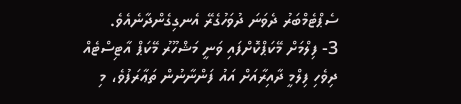ސެޕްޓެމްބަރު ދެވަނަ ދުވަހުގެރޭ އެނގިގެންދާނެއެވެ.
3- ފިލްމަށް މޭކަޕްކޮށްފައި ވަނީ މަޝްހޫރު މޭކަޕް އާޓިސްޓެއް
ދިވެހި ފިލްމީ ދާއިރާއަށް އައު ފަންނާނުން ތަޢާރަފުވެ، މި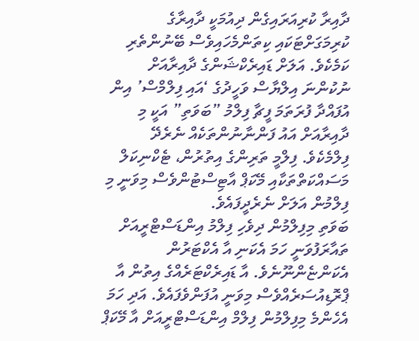ދާއިރާ ކުރިއަރައިގެން ދިއުމަކީ ދާއިރާގެ ކުރިމަގަށްޓަކައި ކިތަންމެހައިވެސް ބޭނުންތެރި ކަމެކެވެ. އަލަށް ޑައިރެކްޝަންގެ ދާއިރާއަށް ނުކުންނަ އިލްޔާސް ވަހީދުގެ ‘އައި ފިލްމްސް’ އިން އުފައްދާ ފުރަތަމަ ފީޗާ ފިލްމު ”ބަވަތި” އަކީ މި ދާއިރާއަށް އައު ފަންނާނުންތަކެއް ނެރެދޭ ފިލްމެކެވެ. ފިލްމީ ތަރިންގެ އިތުރުން، ޓެކްނިކަލް މަސައްކަތްތަކާއި މޭކަޕް އާޓިސްޓުންވެސް މިވަނީ މި ފިލްމުން އަލަށް ނެރެދީފައެވެ.
ބަވަތި މިފިލްމުން ދިވެހި ފިލްމު އިންޑަސްޓްރީއަށް ތައާރަފުވަނީ ހަމަ އެކަނި އާ އެކްޓަރުން އެކަންޏެންނޫނެވެ. އާ ޑައިރެކްޓަރެއްގެ އިތުން އާ ޕްރޮޑިއުސަރެއްވެސް މިވަނީ އުފަންވެފައެވެ. އަދި ހަމަ އެހެންމެ މިފިލްމުން ފިލްމް އިންޑަސްޓްރީއަށް އާ މޭކަޕް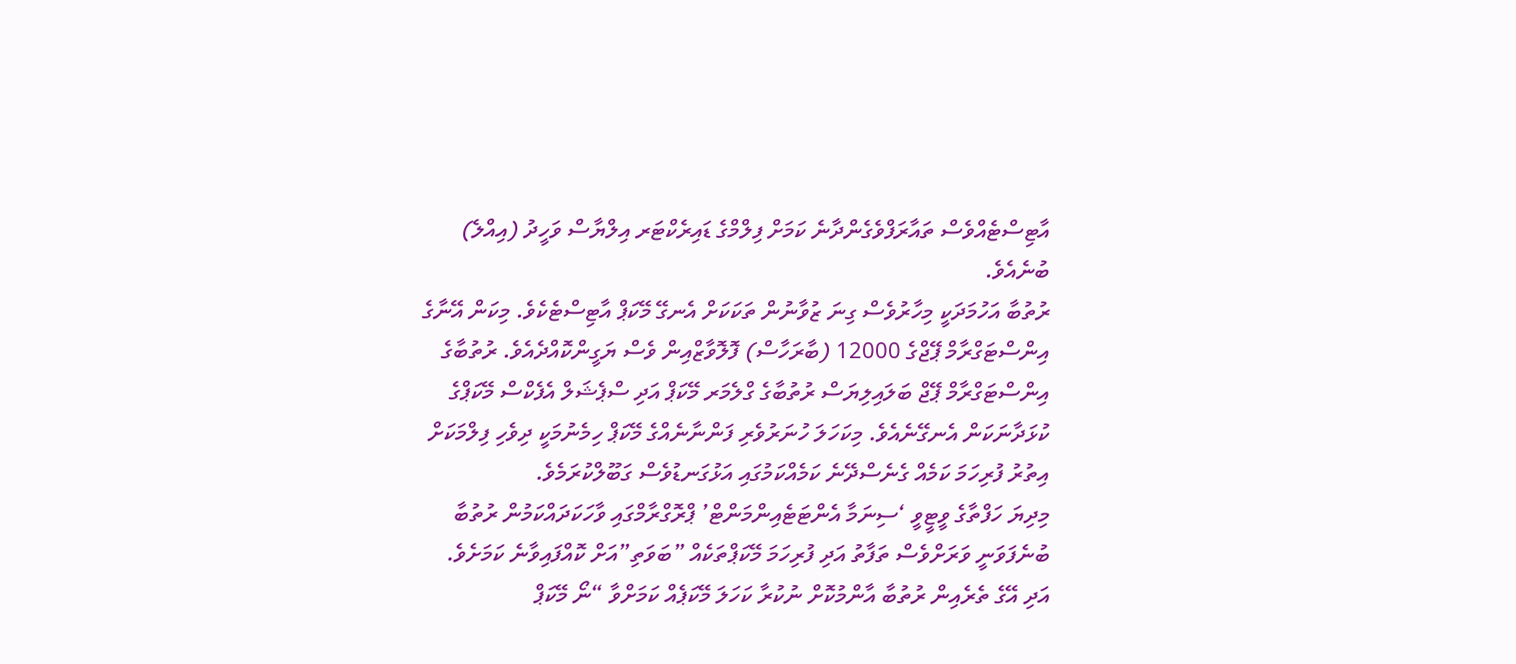އާޓިސްޓެއްވެސް ތައާރަފްވެގެންދާނެ ކަމަށް ފިލްމްގެ ޑައިރެކްޓަރ އިލްޔާސް ވަހީދު (އިއްލެ) ބުނެއެވެ.
ރުތުބާ އަހުމަދަކީ މިހާރުވެސް ގިނަ ޒުވާނުން ތަކަކަށް އެނގޭ މޭކަޕް އާޓިސްޓެކެވެ. މިކަން އޭނާގެ އިންސްޓަގްރާމް ޕޭޖްގެ 12000 (ބާރަހާސް) ފޮލޮވާޒްއިން ވެސް ޔަގީންކޮއްދެއެވެ. ރުތުބާގެ އިންސްޓަގްރާމް ޕޭޖް ބަލައިލިޔަސް ރުތުބާގެ ގްލެމަރ މޭކަޕް އަދި ސްޕެޝަލް އެފެކްސް މޭކަޕްގެ ކުޅަދާނަކަން އެނގޭނެއެވެ. މިކަހަލަ ހުނަރުވެރި ފަންނާނެއްގެ މޭކަޕް ހިމެނުމަކީ ދިވެހި ފިލްމަކަށް އިތުރު ފުރިހަމަ ކަމެއް ގެނެސްދޭނެ ކަމެއްކަމުގައި އަޅުގަނޑުވެސް ގަބޫލްކުރަމެވެ.
މިދިޔަ ހަފްތާގެ ވީޓީވީ ‘ސިނަމާ އެންޓަޓެއިންމަންޓް’ ޕްރޮގްރާމްގައި ވާހަކަދައްކަމުން ރުތުބާ ބުނެފަވަނީ ވަރަށްވެސް ތަފާތު އަދި ފުރިހަމަ މޭކަޕްތަކެއް ”ބަވަތި”އަށް ކޮއްފައިވާނެ ކަމަށެވެ. އަދި އޭގެ ތެރެއިން ރުތުބާ އާންމުކޮށް ނުކުރާ ކަހަލަ މޭކަޕެއް ކަމަށްވާ “ނޯ މޭކަޕް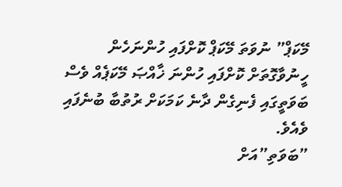މޭކަޕް” ނުވަތަ މޭކަޕް ކޮށްފައި ހުންނަހެން ހީނުވާގޮތަށް ކޮށްފައި ހުންނަ ޚާއްޞަ މޭކަޕެއް ވެސް ބަވަތީގައި ފެނިގެން ދާނެ ކަމަކަށް ރުތުބާ ބުނެފައި ވެއެވެ.
”ބަވަތި”އަށް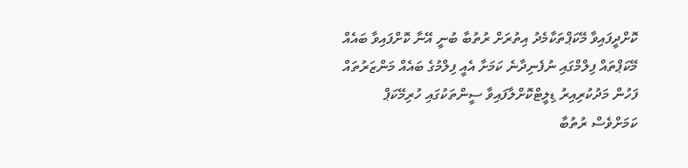ކޮށްދީފައިވާ މޭކަޕްތަކާމެދު އިތުރަށް ރުތުބާ ބުނީ އޭނާ ކޮށްފައިވާ ބައެއް މޭކަޕްތައް ފިލްމްގައި ނުފެނިދާނެ ކަމަށާ އެއީ ފިލްމުގެ ބައެއް މަންޒަރުތައް ފަހުން މަދުކުރިއިރު ޑިލީޓްކޮށްލާފައިވާ ސީންތަކުގައި ހުރިމޭކަޕް ކަމަށްވެސް ރުތުބާ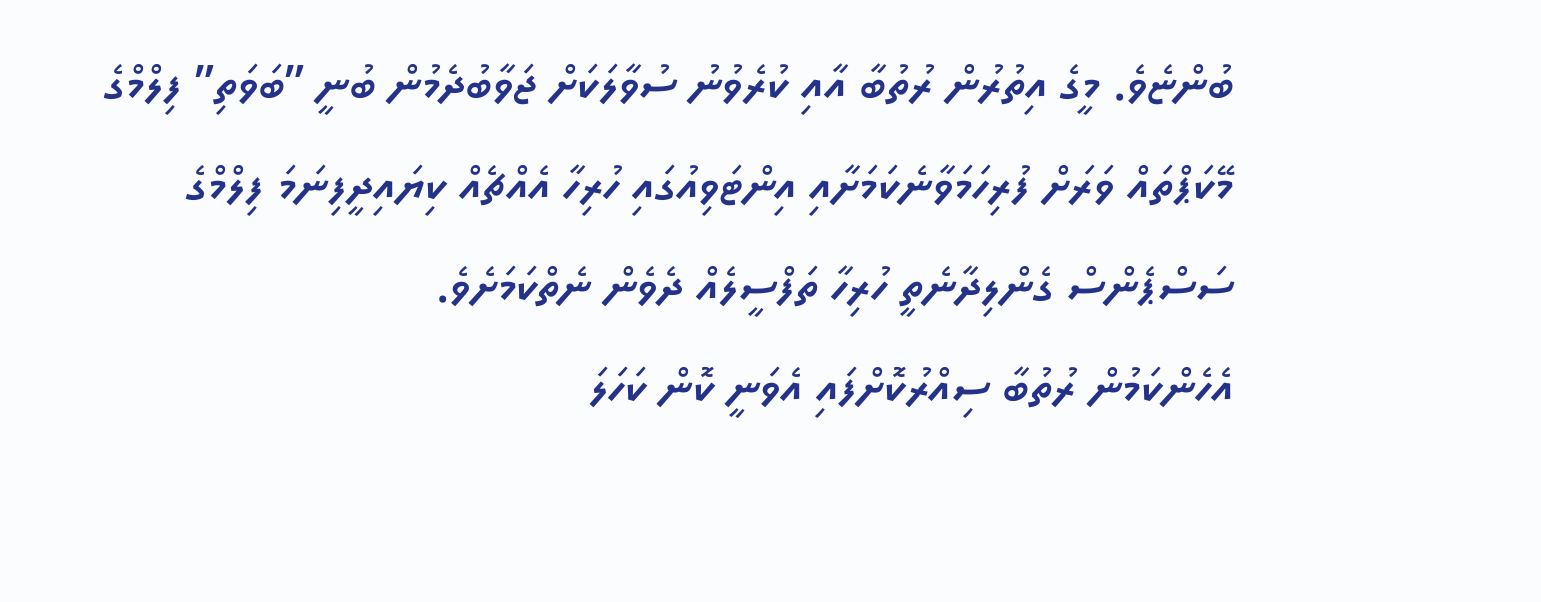ބުންޏެވެ. މީގެ އިތުރުން ރުތުބާ އާއި ކުރެވުނު ސުވާލަކަށް ޖަވާބުދެމުން ބުނީ ”ބަވަތި” ފިލްމްގެ މޭކަޕްތައް ވަރަށް ފުރިހަމަވާނެކަމަށާއި އިންޓަވިއުގައި ހުރިހާ އެއްޗެއް ކިޔައިދީފިނަމަ ފިލްމްގެ ސަސްޕެންސް ގެންލިދާނެތީ ހުރިހާ ތަފްސީލެއް ދެވެން ނެތްކަމަށެވެ.
އެހެންކަމުން ރުތުބާ ސިއްރުކޮށްފައި އެވަނީ ކޮން ކަހަލަ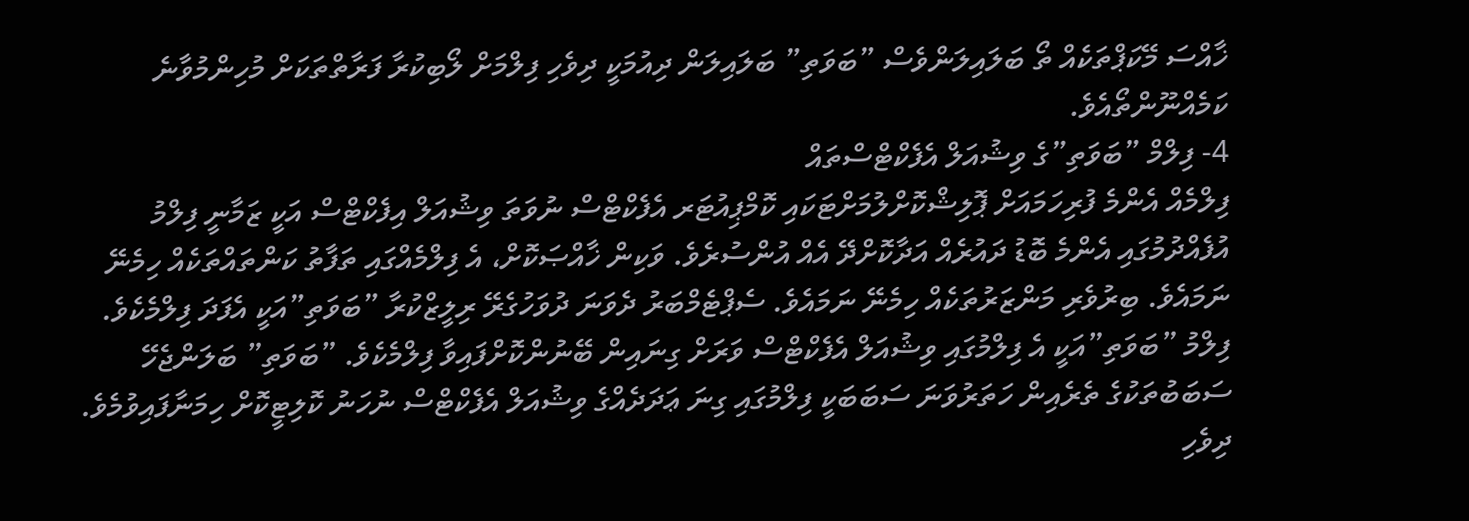ޚާއްސަ މޭކަޕްތަކެއް ތޯ ބަލައިލަންވެސް ”ބަވަތި” ބަލައިލަން ދިއުމަކީ ދިވެހި ފިލްމަށް ލޯބިކުރާ ފަރާތްތަކަށް މުހިންމުވާނެ ކަމެއްނޫންތޯއެވެ.
4- ފިލްމް ”ބަވަތި”ގެ ވިޝުއަލް އެފެކްޓްސްތައް
ފިލްމެއް އެންމެ ފުރިހަމައަށް ޕޮލިޝްކޮށްލުމަށްޓަކައި ކޮމްޕިއުޓަރ އެފެކްޓްސް ނުވަތަ ވިޝުއަލް އިފެކްޓްސް އަކީ ޒަމާނީ ފިލްމު އުފެއްދުމުގައި އެންމެ ބޮޑު ދައުރެއް އަދާކޮށްދޭ އެއް އުންސުރެވެ. ވަކިން ޚާއްޞަކޮށް، އެ ފިލްމެއްގައި ތަފާތު ކަންތައްތަކެއް ހިމެނޭ ނަމައެވެ. ބިރުވެރި މަންޒަރުތަކެއް ހިމެނޭ ނަމައެވެ. ސެޕްޓެމްބަރު ދެވަނަ ދުވަހުގެރޭ ރިލީޒްކުރާ ”ބަވަތި”އަކީ އެފަދަ ފިލްމެކެވެ.
ފިލްމު ”ބަވަތި”އަކީ އެ ފިލްމުގައި ވިޝުއަލް އެފެކްޓްސް ވަރަށް ގިނައިން ބޭނުންކޮށްފައިވާ ފިލްމެކެވެ. ”ބަވަތި” ބަލަންޖެހޭ ސަބަބުތަކުގެ ތެރެއިން ހަތަރުވަނަ ސަބަބަކީ ފިލްމުގައި ގިނަ ޢަދަދެއްގެ ވިޝުއަލް އެފެކްޓްސް ނުހަނު ކޮލިޓީކޮށް ހިމަނާފައިވުމެވެ.
ދިވެހި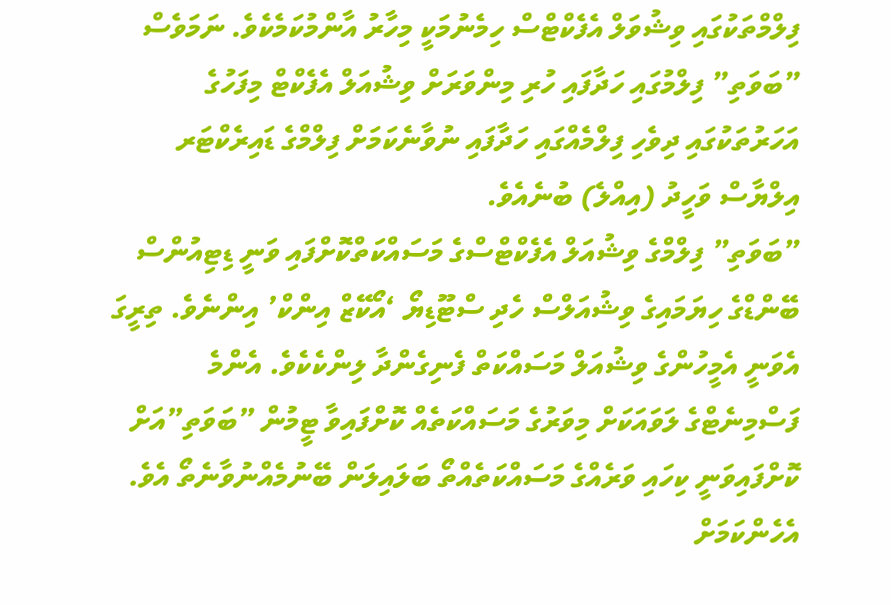ފިލްމްތަކުގައި ވިޝުވަލް އެފެކްޓްސް ހިމެނުމަކީ މިހާރު އާންމުކަމެކެވެ. ނަމަވެސް ”ބަވަތި” ފިލްމުގައި ހަދާފައި ހުރި މިންވަރަށް ވިޝުއަލް އެފެކްޓް މިފަހުގެ އަހަރުތަކުގައި ދިވެހި ފިލްމެއްގައި ހަދާފައި ނުވާނެކަމަށް ފިލްމްގެ ޑައިރެކްޓަރ އިލްޔާސް ވަހީދު (އިއްލެ) ބުނެއެވެ.
”ބަވަތި” ފިލްމްގެ ވިޝުއަލް އެފެކްޓްސްގެ މަސައްކަތްކޮށްފައި ވަނީ ޑިޓިއުންސް ބޭންޑްގެ ހިޔަމައިގެ ވިޝުއަލްސް ހެދި ސްޓޫޑިޔޯ ‘އޯކޭޒް އިންކް’ އިންނެވެ. ތިރީގަ އެވަނީ އެމީހުންގެ ވިޝުއަލް މަސައްކަތް ފެނިގެންދާ ލިންކެކެވެ. އެންމެ ފަސްމިނެޓްގެ ލަވައަކަށް މިވަރުގެ މަސައްކަތެއް ކޮށްފައިވާ ޓީމުން ”ބަވަތި”އަށް ކޮށްފައިވަނީ ކިހައި ވަރެއްގެ މަސައްކަތެއްތޯ ބަލައިލަން ބޭނުމެއްނުވާނެތޯ އެވެ. އެހެންކަމަށް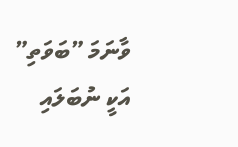ވާނަމަ ”ބަވަތި” އަކީ ނުބަލައި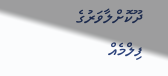ދޫކޮށްލާވަރުގެ ފިލްމެއް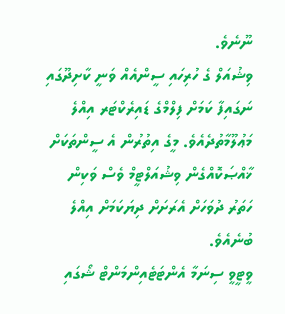ނޫނެވެ.
ވިޝުއަލް ގެ ހުރިހައި ސީންއެއް ވަނީ ކާށިދޫގައި ނަގައިފާ ކަމަށް ފިލްމްގެ ޑައިރެކްޓަރ އިއްލެ މަޢުލޫމާތުދެއެވެ. މީގެ އިތުރުން އެ ސީންތަކަށް ޚާއްޞަކޮއްގެން ވިޝުއަލްޓީމް ވެސް ވަކިން ހަތަރު ދުވަހަށް އެރަށަށް ދިޔަކަމަށް އިއްލެ ބުނެއެވެ.
ވީޓީވީ ސިނަމާ އެންޓަޓެއިންމަންޓް ޝޯގައި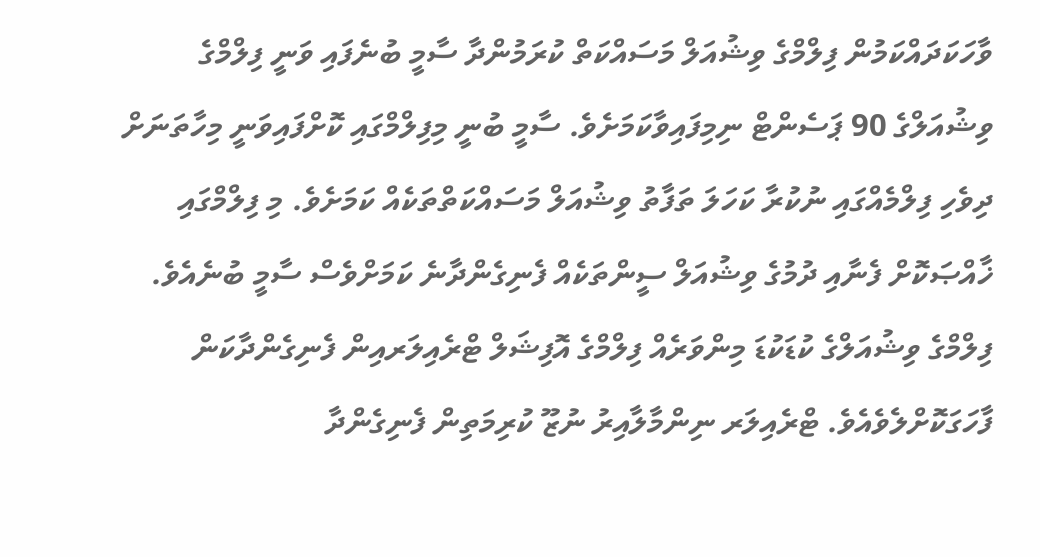ވާހަކަދައްކަމުން ފިލްމްގެ ވިޝުއަލް މަސައްކަތް ކުރަމުންދާ ސާމީ ބުނެފައި ވަނީ ފިލްމްގެ ވިޝުއަލްގެ 90 ޕަސެންޓް ނިމިފައިވާކަމަށެވެ. ސާމީ ބުނީ މިފިލްމްގައި ކޮށްފައިވަނީ މިހާތަނަށް ދިވެހި ފިލްމެއްގައި ނުކުރާ ކަހަލަ ތަފާތު ވިޝުއަލް މަސައްކަތްތަކެއް ކަމަށެވެ. މި ފިލްމްގައި ޚާއްޞަކޮށް ފެނާއި ދުމުގެ ވިޝުއަލް ސީންތަކެއް ފެނިގެންދާނެ ކަމަށްވެސް ސާމީ ބުނެއެވެ.
ފިލްމްގެ ވިޝުއަލްގެ ކުޑަކުޑަ މިންވަރެއް ފިލްމްގެ އޮފިޝަލް ޓްރެއިލަރއިން ފެނިގެންދާކަން ފާހަގަކޮށްލެވެއެވެ. ޓްރެއިލަރ ނިންމާލާއިރު ނުޒޫ ކުރިމަތިން ފެނިގެންދާ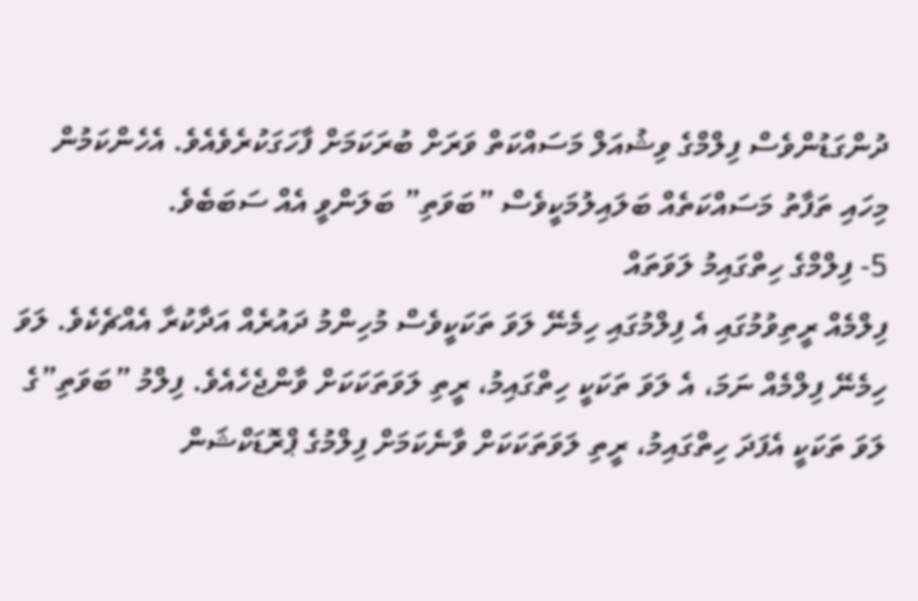ދުންގަޑުންވެސް ފިލްމްގެ ވިޝުއަލް މަސައްކަތް ވަރަށް ބުރަކަމަށް ފާހަގަކުރެވެއެވެ. އެހެންކަމުން މިހައި ތަފާތު މަސައްކަތެއް ބަލައިލުމަކީވެސް ”ބަވަތި” ބަލަންވީ އެއް ސަބަބެވެ.
5- ފިލްމްގެ ހިތްގައިމު ލަވަތައް
ފިލްމެއް ރީތިވުމުގައި އެ ފިލްމުގައި ހިމެނޭ ލަވަ ތަކަކީވެސް މުހިންމު ދައުރެއް އަދާކުރާ އެއްޗެކެވެ. ލަވަ ހިމެނޭ ފިލްމެއް ނަމަ، އެ ލަވަ ތަކަކީ ހިތްގައިމު، ރީތި ލަވަތަކަކަށް ވާންޖެހެއެވެ. ފިލްމު ”ބަވަތި”ގެ ލަވަ ތަކަކީ އެފަދަ ހިތްގައިމު، ރީތި ލަވަތަކަކަށް ވާނެކަމަށް ފިލްމުގެ ޕްރޮޑަކްޝަން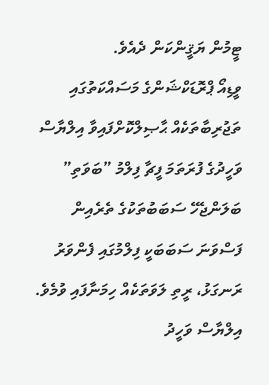ޓީމުން ޔަޤީންކަން ދެއެވެ.
ވީޑިއޯ ޕްރޮޑަކްޝަންގެ މަސައްކަތުގައި ތަޖުރިބާތަކެއް ޙާޞިލްކޮށްފައިވާ އިލްޔާސް ވަހީދުގެ ފުރަތަމަ ފީޗާ ފިލްމު ”ބަވަތި” ބަލަންޖެހޭ ސަބަބުތަކުގެ ތެރެއިން ފަސްވަނަ ސަބަބަކީ ފިލްމުގައި ފެންވަރު ރަނގަޅު، ރީތި ލަވަތަކެއް ހިމަނާފައި ވުމެވެ.
އިލްޔާސް ވަހީދު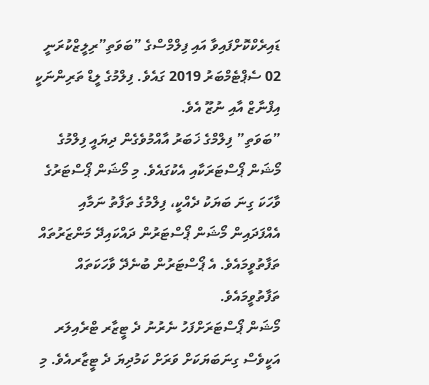ޑައިރެކްކޮށްފައިވާ އައި ފިލްމްސްގެ ”ބަވަތި”ރިލީޒްކުރަނީ 02 ސެޕްޓެމްބަރު 2019 ގައެވެ. ފިލްމުގެ ލީޑް ތަރިންނަކީ އިފްނާޒް އާއި ނުޒޫ އެވެ.
”ބަވަތި” ފިލްމްގެ ޚަބަރު އާއްމުވެގެން ދިޔައީ ފިލްމުގެ މޯޝަން ޕޯސްޓަރަކާއި އެކުގައެވެ. މި މޯޝަން ޕޯސްޓަރުގެ ވާހަކަ ގިނަ ބަޔަކު ދެއްކީ، ފިލްމުގެ ތަފާތު ނަމާއި އެއްފަދައިން މޯޝަން ޕޯސްޓަރުން ދައްކައިދޭ މަންޒަރުތައް ތަފާތުވީމައެވެ. އެ ޕޯސްޓަރުން ބުނެދޭ ވާހަކަތައް ތަފާތުވީމައެވެ.
މޯޝަން ޕޯސްޓަރަށްފަހު ނެރުނު ދެ ޓީޒާރ ޓްރެއިލަރ އަކީވެސް ގިނަބަޔަކަށް ވަރަށް ކަމުދިޔަ ދެ ޓީޒާރއެވެ. މި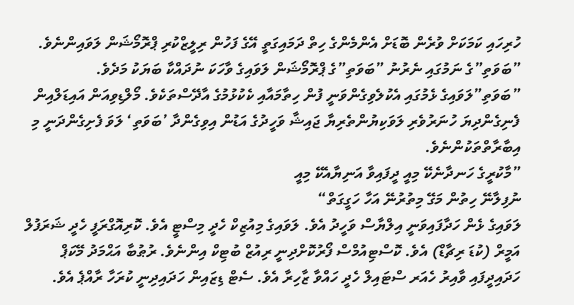ހުރިހައި ކަމަކަށް ވުރެން ބޮޑަށް އެންމެންގެ ހިތް ދަމައިގަތީ އޭގެ ފަހުން ރިލީޒްކުރި ޕްރޮމޯޝަން ލަވައިންނެވެ. ”ބަވަތި”ގެ ނަމުގައި ނެރުނު ”ބަވަތި”ގެ ޕްރޮމޯޝަން ލަވައިގެ ވާހަކަ ނުދައްކާ ބަޔަކު މަދެވެ.
”ބަވަތި”ލަވައިގެ ޅެމުގައި އެކުލެވިގެންވަނީ ފުން ހިތާމައާއި ކެކުޅުމުގެ އާދޭސްތަކެވެ. މޯލްޑިވިއަން އައިޑަލްއިން ފެނިގެންދިޔަ ހުނަރުވެރި ލަވަކިޔުންތެރިޔާ ޖައިޝާ ވަހީދުގެ އަޑުން އިވިގެންދާ ’ބަވަތި‘ ލަވަ ފެށިގެންދަނީ މި އިބާރާތްތަކުންނެވެ.
”މާކުރީގެ ހަނދާނެކޭ މިއީ ދީފައިވާ އަނިޔާއެކޭ މިއީ
ނުފިލާނޭ ހިތުން މަގޭ މިތުރުނޭ އަހާ ހަގީގަތް“
ލަވައިގެ ޅެން ހަދާފައިވަނީ އިލްޔާސް ވަހީދު އެވެ. ލަވައިގެ މިއުޒިކް ހެދީ މިސްޓީ އެވެ. ކޮރިއޮގްރަފީ ހެދީ ޝަރަފުލް އަމީރް (ކުޑަ ރިޗާޑް) އެވެ. ކޮސްޓިއުމްސް ފޯރުކޮށްދިނީ ރިއުޒް ބުޓިކް އިންނެވެ. ރުޠުބާ އަޙްމަދު މޭކަޕް ހަދައިދީފައި ވާއިރު ހެއަރ ސްޓައިލް ހެދީ ހައްވާ ޒާހިރާ އެވެ. ސެޓް ޑިޒައިން ހަދައިދިނީ ކުރަހާ ރާއްޕެ އެވެ.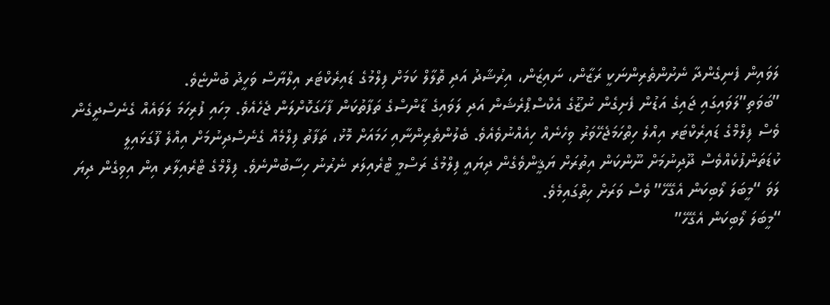ލަވައިން ފެނިގެންދާ ނެށުންތެރިންނަކީ ރަޒާން، ނައިޒަން، އިރުޝާދު އަދި ތޮލާލް ކަމަށް ފިލްމުގެ ޑައިރެކްޓަރ އިލްޔާސް ވަހީދު ބުންޏެވެ.
”ބަވަތި”ލަވައިގައި ޖައިގެ އަޑުން ފެށިގެން ނުޒޫގެ އެކްސްޕްރެޝަން އަދި ލަވައިގެ ޑާންސްގެ ތަފާތުކަން ފާހަގަކޮށްލަން ޖެހެއެވެ. މިހައި ފުރިހަމަ ލަވައެއް ގެނެސްދީގެން ވެސް ފިލްމްގެ ޑައިރެކްޓަރ އިއްލެ ހިތްހަމަޖެހޭވަރު ވިހެނެއް ހިއެއްނުވެއެވެ. ބެލުންތެރިންނާއި ހަމައަށް މޮޅު، ތަފާތު ފިލްމެއް ގެނެސްދިނުމަށް އިއްލެ ފޫގަޅައިލީ ކުޑަތަންފުކެއްވެސް ދޫދިނުމަށް ނޫންކަން އިތުރަށް ޔަޤީންވެގެން ދިޔައީ ފިލްމުގެ ރަސްމީ ޓްރެއިލަރ ނެރުނު ހިސާބުންނެވެ. ފިލްމްގެ ޓްރެއިލާރ އިން އިވިގެން ދިޔަ ލަވަ “މީބަލަ ލޯބިކަން އެގޭހޭ” ވެސް ވަރަށް ހިތްގައިމެވެ.
“މީބަލަ ލޯބިކަން އެގޭހޭ”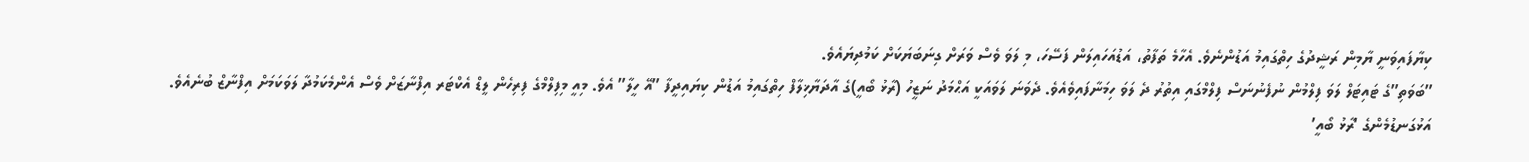ކިޔާފައިވަނީ ޔާމިން ރަޝީދުގެ ހިތްގައިމު އަޑުންނެވެ. އެހާމެ ތަފާތު، އަޑުއަހައިލަން ފަސޭހަ، މި ލަވަ ވެސް ވަރަށް ގިނަބަޔަކަށް ކަމުދިޔައެވެ.
”ބަވަތި”ގެ ޓައިޓަލް ލަވަ ފިލްމުން ނުފެނުނަސް ފިލްމްގައި އިތުރު ދެ ލަވަ ހިމަނާފައިވެއެވެ. ދެވަނަ ލަވައަކީ އަޙްމަދު ނަޒީހު (ރާޅު ބޯއީ)ގެ އާދަޔާޚިލާފް ހިތްގައިމު އަޑުން ކިޔައިދީފާ ”އޭ ހީލާ” އެވެ. މިއީ މިފިލްމްގެ ފިރިހެން ލީޑް އެކްޓަރ އިފްނާޒަށް ވެސް އެންމެކަމުދާ ލަވަކަމަށް އިފްނާޒް ބުނެއެވެ.
އަޅުގަނޑުމެންގެ ‘ރާޅު ބޯއީ’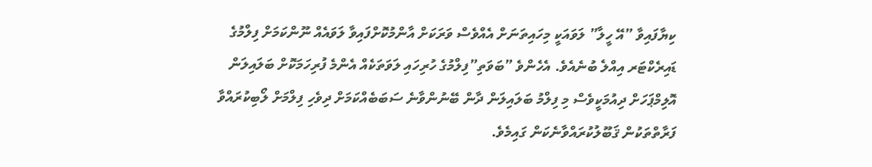ކިޔާފައިވާ ”އޭ ހީލާ” ލަވައަކީ މިހައިތަނަށް އެއްވެސް ވަރަކަށް އާންމުކޮށްފައިވާ ލަވައެއް ނޫންކަމަށް ފިލްމުގެ ޑައިރެކްޓަރ އިއްލެ ބުނެއެވެ. އެހެންވެ ”ބަވަތި”ފިލްމުގެ ހުރިހައި ލަވަތަކެއް އެންމެ ފުރިހަމަކޮށް ބަލައިލަން އޮލިމްޕަހަށް ދިއުމަކީވެސް މި ފިލްމު ބަލައިލަން ދާން ބޭނުންވާނެ ސަބަބެއްކަމަށް ދިވެހި ފިލްމަށް ލޯބިކުރައްވާ ފަރާތްތަކުން ޤަބޫލުކުރައްވާނެކަން ގައިމެވެ.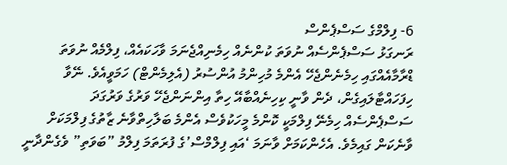6- ފިލްމްގެ ސަސްޕެންސް
ރަނގަޅު ސަސްޕެންސެއް ނުވަތަ ކުންނެއް ހިމެނިއްޖެނަމަ ވާހަކައެއް، ފިލްމެއް ނުވަތަ ޑްރާމާއެއްގައި ހިމެނެންޖެހޭ އެންމެ މުހިންމު އުންސުރު (އެލިމެންޓް) ހަމަވީއެވެ. ނޭވާ ހިފަހައްޓާލައިގެން، ދެން ވާނީ ކިހިނެއްބާއޭ ހިތާ އިންނަންޖެހޭ ވަރުގެ ވަރުގަދަ ސަސްޕެންސެއް ހިމެނޭ ފިލްމަކީ ކޮންމެ މީހަކުވެސް އެންމެ ބަލާހިތްވާނެ ޒާތުގެ ފިލްމަކަށް ވާނެކަން ގައިމެވެ. އެހެންކަމަށް ވާނަމަ ‘އައި ފިލްމްސް’ގެ ފުރަތަމަ ފިލްމު ”ބަވަތި” ވެގެންދާނީ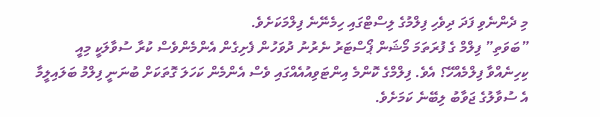މި ދެންނެވި ފަދަ ދިވެހި ފިލްމުގެ ލިސްޓްގައި ހިމެނޭނެ ފިލްމަކަށެވެ.
”ބަވަތި” ފިލްމް ގެ ފުރަތަމަ މޯޝަން ޕޯސްޓަރު ނެރުނު ދުވަހުން ފެށިގެން އެންމެންވެސް ކުރާ ސުވާލަކީ މިއީ ކިހިނެއްވާ ފިލްމެއްހޭ؟ އެވެ. ފިލްމްގެ ކޮންމެ އިންޓަވިއުއެއްގައި ވެސް އެންމެން ކަހަލަ ގޮތަކަށް ބުނަނީ ފިލްމު ބަލައިލީމާ އެ ސުވާލުގެ ޖަވާބު ލިބޭނެ ކަމަށެވެ.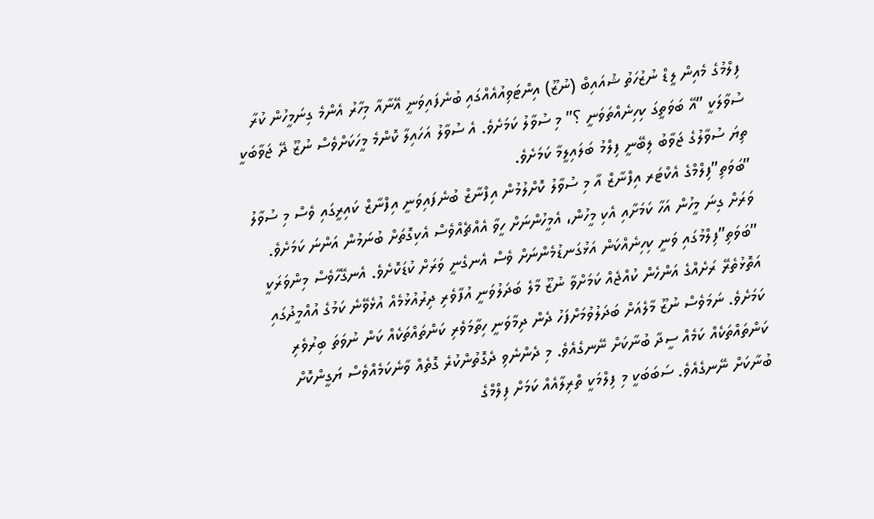ފިލްމުގެ މެއިން ލީޑް ނުޒުހަތު ޝުއައިބް (ނުޒޫ) އިންޓަވިއުއެއްގައި ބުނެފައިވަނީ އޭނާއާ މިހާރު އެންމެ ގިނަމީހުން ކުރާ ސުވާލަކީ ”އޭ ބަވަތީގަ ކިހިނެއްތަވަނީ ؟” މި ސުވާލު ކަމަށެވެ. އެ ސުވާލު އަހައިލާ ކޮންމެ މީހަކަށްވެސް ނުޒޫ ދޭ ޖަވާބަކީ ތިޔަ ސުވާލުގެ ޖަވާބު ލިބޭނީ ފިލްމު ބަލައިލީމާ ކަމަށެވެ.
”ބަވަތި”ފިލްމްގެ އެކްޓަރ އިފްނާޒް އާ މި ސުވާލު ކޮށްލުމުން އިފްނާޒް ބުނެފައިވަނީ އިފްނާޒް ކައިރީގައި ވެސް މި ސުވާލު ވަރަށް ގިނަ މީހުން އަހާ ކަމަށާއި އެކި މީހުން، އެމީހުންނަށް ހީވާ އެއްޗެއްވެސް އެކިގޮތަށް ބުނަމުން އަންނަ ކަމަށެވެ.
”ބަވަތި”ފިލްމުގައި ވަނީ ކިހިނެއްކަން އަޅުގަނޑުމެންނަށް ވެސް އެނގެނީ ވަރަށް ކުޑަކޮށެވެ. އެނގޭހާވެސް މިންވަރަކީ އަތޮޅުތެރޭ ރަށެއްގެ އަންހެން ކުއްޖެއް ކަމަށްވާ ނުޒޫ މާލެ ބަދަލުވަނީ އުފާވެރި ދިރުއުޅުމެއް އުޅެވޭނެ ކަމުގެ އުއްމީދުގައި ކަމަށެވެ. ނަމަވެސް ނުޒޫ މާލެއަށް ބަދަލުވުމަށްފަހު ދެން ދިމާވަނީ ހިތާމަވެރި ކަންތައްތަކެއް ކަން ނުވަތަ ބިރުވެރި ކަންތައްތަކެއް ކަމެއް ސީދާ ބުނާކަށް ނޭނގެއެވެ. މި ދެންނެވި ދެގޮތުންކުރެ ގޮތެއް ވާނެކަމެއްވެސް ޔަގީންކޮށް ބުނާކަށް ނޭނގެއެވެ. ސަބަބަކީ މި ފިލްމަކީ ތްރިލާއެއް ކަމަށް ފިލްމްގެ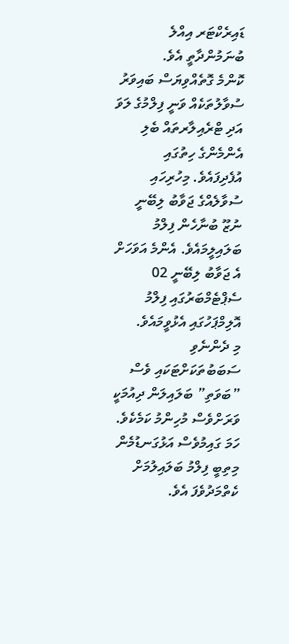ޑައިރެކްޓަރ އިއްލެ ބުނަމުންދާތީ އެވެ.
ކޮންމެ ގޮތެއްވިޔަސް ބައިވަރު ސުވާލުތަކެއް ވަނީ ފިލްމުގެ ލަވަ އަދި ޓްރެއިލާރތައް ބެލި އެންމެންގެ ހިތުގައި އުފެދިފައެވެ. މިހުރިހައި ސުވާލެއްގެ ޖަވާބު ލިބޭނީ ނުޒޫ ބުނާހެން ފިލްމު ބަލައިލީމައެވެ. އެންމެ އަވަހަށް އެ ޖަވާބު ލިބޭނީ 02 ސެޕްޓެމްބަރުގައި ފިލްމު އޮލިމްޕަހުގައި އެޅުވީމައެވެ.
މި ދެންނެވި ސަބަބުތަކަށްޓަކައި ވެސް ”ބަވަތި” ބަލައިލަން ދިއުމަކީ ވަރަށްވެސް މުހިންމު ކަމެކެވެ. ހަމަ ގައިމުވެސް އަޅުގަނޑުމެން މިތިބީ ފިލްމު ބަލައިލުމަށް ކެތްމަދުވެފަ އެވެ.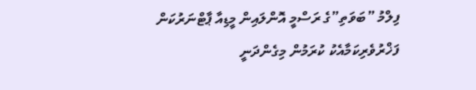ފިލްމު ”ބަވަތި”ގެ ރަސްމީ އޮންލައިން މީޑިއާ ޕާޓްނަރުކަން ފަޚްރުވެރިކަމާއެކު ކުރަމުން މިގެންދަނީ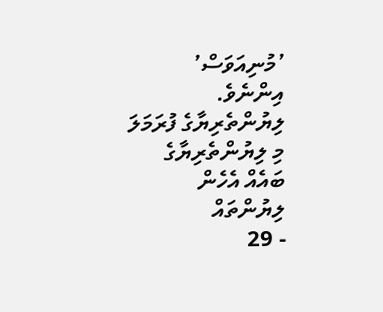’މުނިއަވަސް’ އިންނެވެ.
ލިޔުންތެރިޔާގެ ފުރަމަލަ
މި ލިޔުންތެރިޔާގެ ބައެއް އެހެން ލިޔުންތައް
- 29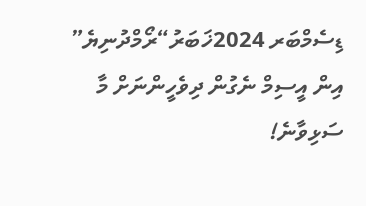ޑިސެމްބަރ 2024ޚަބަރު“ރޯމްދުނިޔެ” އިން އީސިމް ނެގުން ދިވެހީންނަށް މާ ސަޅިވާނެ!